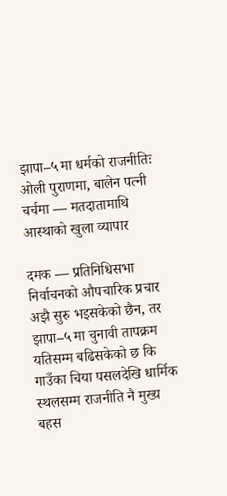झापा–५ मा धर्मको राजनीतिः ओली पुराणमा, बालेन पत्नी चर्चमा — मतदातामाथि आस्थाको खुला व्यापार

दमक — प्रतिनिधिसभा निर्वाचनको औपचारिक प्रचार अझै सुरु भइसकेको छैन, तर झापा–५ मा चुनावी तापक्रम यतिसम्म बढिसकेको छ कि गाउँका चिया पसलदेखि धार्मिक स्थलसम्म राजनीति नै मुख्य बहस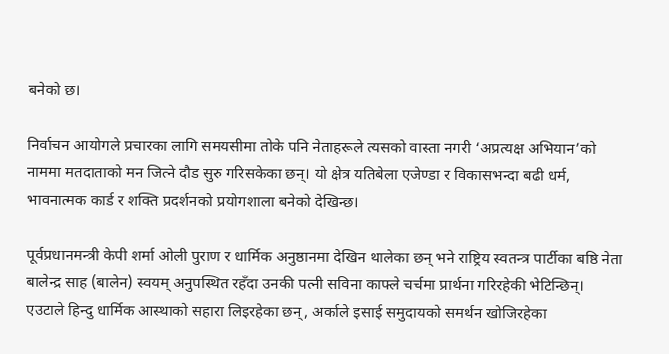बनेको छ।

निर्वाचन आयोगले प्रचारका लागि समयसीमा तोके पनि नेताहरूले त्यसको वास्ता नगरी ‘अप्रत्यक्ष अभियान’को नाममा मतदाताको मन जित्ने दौड सुरु गरिसकेका छन्। यो क्षेत्र यतिबेला एजेण्डा र विकासभन्दा बढी धर्म, भावनात्मक कार्ड र शक्ति प्रदर्शनको प्रयोगशाला बनेको देखिन्छ।

पूर्वप्रधानमन्त्री केपी शर्मा ओली पुराण र धार्मिक अनुष्ठानमा देखिन थालेका छन् भने राष्ट्रिय स्वतन्त्र पार्टीका बष्ठि नेता बालेन्द्र साह (बालेन) स्वयम् अनुपस्थित रहँदा उनकी पत्नी सविना काफ्ले चर्चमा प्रार्थना गरिरहेकी भेटिन्छिन्। एउटाले हिन्दु धार्मिक आस्थाको सहारा लिइरहेका छन्, अर्काले इसाई समुदायको समर्थन खोजिरहेका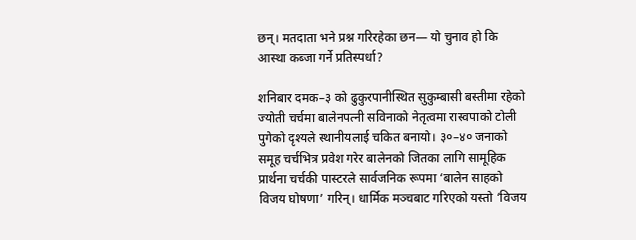छन्। मतदाता भने प्रश्न गरिरहेका छन— यो चुनाव हो कि आस्था कब्जा गर्ने प्रतिस्पर्धा?

शनिबार दमक–३ को ढुकुरपानीस्थित सुकुम्बासी बस्तीमा रहेको ज्योती चर्चमा बालेनपत्नी सविनाको नेतृत्वमा रास्वपाको टोली पुगेको दृश्यले स्थानीयलाई चकित बनायो। ३०–४० जनाको समूह चर्चभित्र प्रवेश गरेर बालेनको जितका लागि सामूहिक प्रार्थना चर्चकी पास्टरले सार्वजनिक रूपमा ‘बालेन साहको विजय घोषणा’ गरिन्। धार्मिक मञ्चबाट गरिएको यस्तो ‘विजय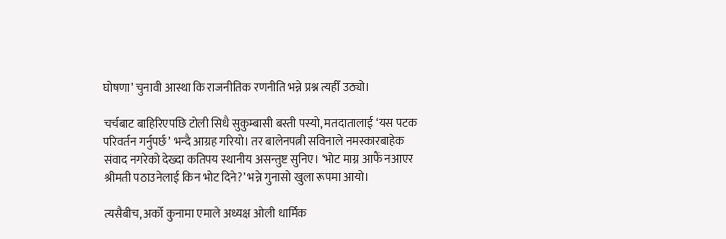घोषणा’ चुनावी आस्था कि राजनीतिक रणनीति भन्ने प्रश्न त्यहीँ उठ्यो।

चर्चबाट बाहिरिएपछि टोली सिधै सुकुम्बासी बस्ती पस्यो, मतदातालाई ‘यस पटक परिवर्तन गर्नुपर्छ’ भन्दै आग्रह गरियो। तर बालेनपत्नी सविनाले नमस्कारबाहेक संवाद नगरेको देख्दा कतिपय स्थानीय असन्तुष्ट सुनिए। ‘भोट माग्न आफैं नआएर श्रीमती पठाउनेलाई किन भोट दिने?’ भन्ने गुनासो खुला रूपमा आयो।

त्यसैबीच, अर्को कुनामा एमाले अध्यक्ष ओली धार्मिक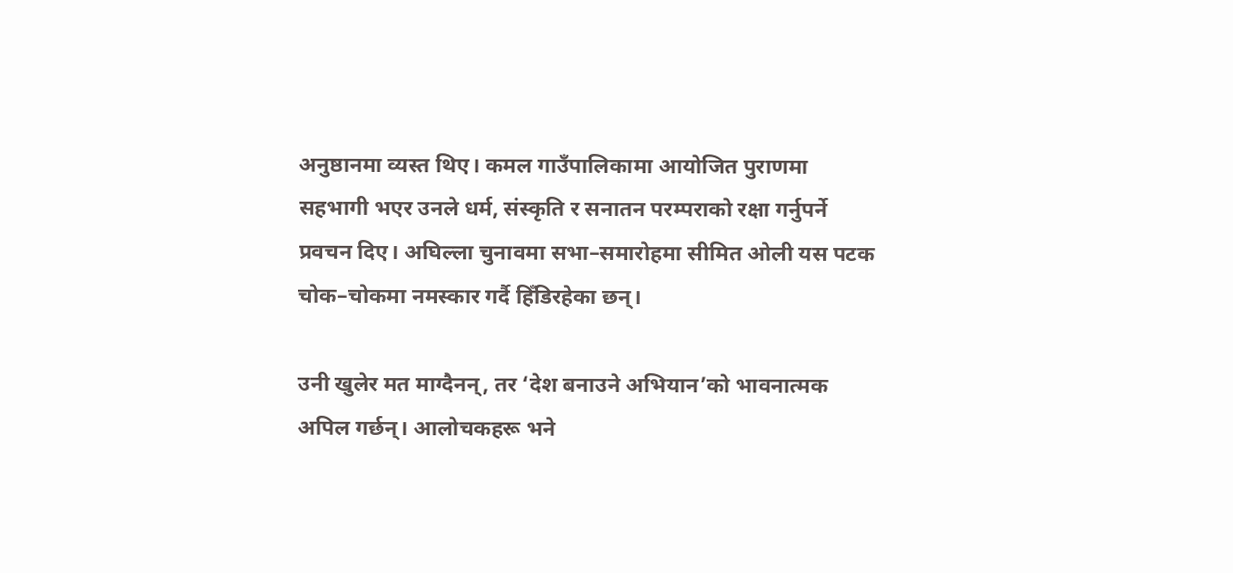अनुष्ठानमा व्यस्त थिए। कमल गाउँपालिकामा आयोजित पुराणमा सहभागी भएर उनले धर्म, संस्कृति र सनातन परम्पराको रक्षा गर्नुपर्ने प्रवचन दिए। अघिल्ला चुनावमा सभा–समारोहमा सीमित ओली यस पटक चोक–चोकमा नमस्कार गर्दै हिँडिरहेका छन्।

उनी खुलेर मत माग्दैनन्, तर ‘देश बनाउने अभियान’को भावनात्मक अपिल गर्छन्। आलोचकहरू भने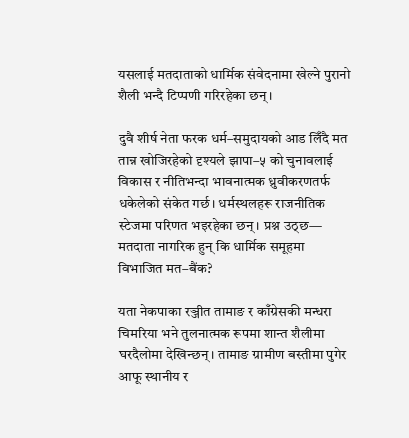यसलाई मतदाताको धार्मिक संवेदनामा खेल्ने पुरानो शैली भन्दै टिप्पणी गरिरहेका छन्।

दुवै शीर्ष नेता फरक धर्म–समुदायको आड लिँदै मत तान्न खोजिरहेको दृश्यले झापा–५ को चुनावलाई विकास र नीतिभन्दा भावनात्मक ध्रुवीकरणतर्फ धकेलेको संकेत गर्छ। धर्मस्थलहरू राजनीतिक स्टेजमा परिणत भइरहेका छन्। प्रश्न उठ्छ— मतदाता नागरिक हुन् कि धार्मिक समूहमा विभाजित मत–बैंक?

यता नेकपाका रञ्जीत तामाङ र काँग्रेसकी मन्धरा चिमरिया भने तुलनात्मक रूपमा शान्त शैलीमा घरदैलोमा देखिन्छन्। तामाङ ग्रामीण बस्तीमा पुगेर आफू स्थानीय र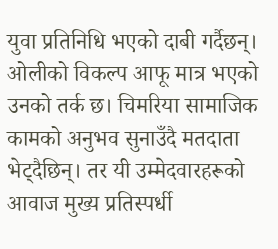युवा प्रतिनिधि भएको दाबी गर्दैछन्। ओलीको विकल्प आफू मात्र भएको उनको तर्क छ। चिमरिया सामाजिक कामको अनुभव सुनाउँदै मतदाता भेट्दैछिन्। तर यी उम्मेदवारहरूको आवाज मुख्य प्रतिस्पर्धी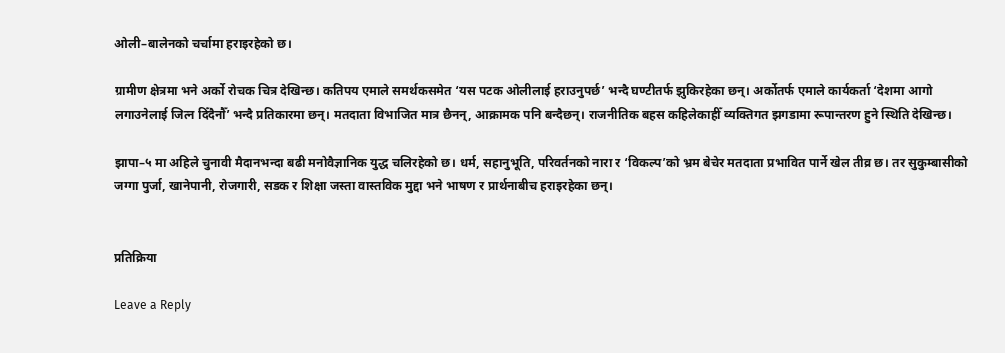ओली–बालेनको चर्चामा हराइरहेको छ।

ग्रामीण क्षेत्रमा भने अर्को रोचक चित्र देखिन्छ। कतिपय एमाले समर्थकसमेत ‘यस पटक ओलीलाई हराउनुपर्छ’ भन्दै घण्टीतर्फ झुकिरहेका छन्। अर्कोतर्फ एमाले कार्यकर्ता ‘देशमा आगो लगाउनेलाई जित्न दिँदैनौँ’ भन्दै प्रतिकारमा छन्। मतदाता विभाजित मात्र छैनन्, आक्रामक पनि बन्दैछन्। राजनीतिक बहस कहिलेकाहीँ व्यक्तिगत झगडामा रूपान्तरण हुने स्थिति देखिन्छ।

झापा–५ मा अहिले चुनावी मैदानभन्दा बढी मनोवैज्ञानिक युद्ध चलिरहेको छ। धर्म, सहानुभूति, परिवर्तनको नारा र ‘विकल्प’को भ्रम बेचेर मतदाता प्रभावित पार्ने खेल तीव्र छ। तर सुकुम्बासीको जग्गा पुर्जा, खानेपानी, रोजगारी, सडक र शिक्षा जस्ता वास्तविक मुद्दा भने भाषण र प्रार्थनाबीच हराइरहेका छन्।


प्रतिक्रिया

Leave a Reply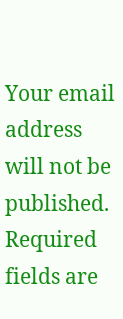Your email address will not be published. Required fields are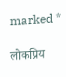marked *

लोकप्रिय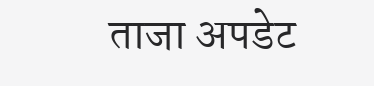ताजा अपडेट